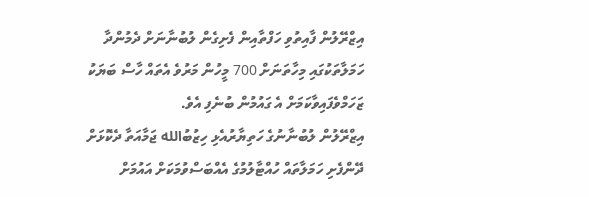އިޒްރޭލުން ފާއިތުވި ހަފްތާއިން ފެށިގެން ލުބުނާނަށް ދެމުންދާ ހަމަލާތަކުގައި މިހާތަނަށް 700 މީހުން މަރުވެ އެތައް ހާސް ބަޔަކު ޒަހަމްވެފައިވާކަމަށް އެ ގައުމުން ބުނެފި އެވެ.
އިޒްރޭލުން ލުބުނާނުގެ ހަތިޔާރުއެޅި ހިޒުބުالله ޖަމާއަތާ ދެކޮޅަށް ދޭންފެށި ހަމަލާތައް ހުއްޓާލުމުގެ އެއްބަސްވުމަކަށް އައުމަށް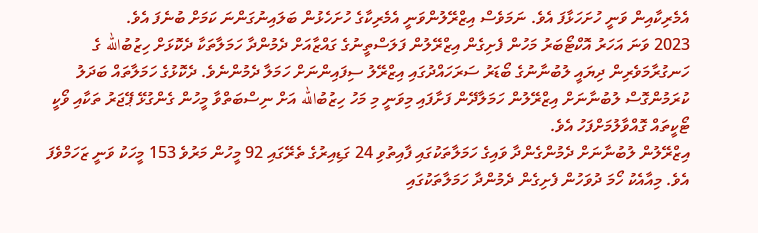އެމެރިކާއިން ވަނީ ހުށަހަޅާފަ އެވެ. ނަމަވެސް އިޒްރޭލުންވަނީ އެމެރިކާގެ ހުށަހެޅުން ބަލައިނުގަންނަ ކަމަށް ބުނެފަ އެވެ.
2023 ވަނަ އަހަރު އޮކްޓޯބަރު މަހުން ފެށިގެން އިޒްރޭލުން ފަލަސްތީނުގެ ގައްޒާއަށް ދެމުންދާ ހަމަލާތަކާ ދެކޮޅަށް ހިޒުބުالله ގެ ހަނގުރާމަވެރިން ދިޔައީ ލުބުނާނުގެ ބޯޑަރު ސަރަހައްދުގައި އިޒްރޭލު ސިފައިންނަށް ހަމަލާ ދެމުންނެވެ. ދެކޮޅުގެ ހަމަލާތައް ބަދަލު ކުރަމުންގޮސް ލުބުނާނަށް އިޒްރޭލުން ހަމަލާދޭން ފަށާފައި މިވަނީ މި މަހު ހިޒުބުالله އަށް ނިސްބަތްވާ މީހުން ގެންގުޅޭ ޕޭޖަރު ތަކާއި ވޯކީ ޓޯކީތައް ގޮއްވާލުމަށްފަހު އެވެ.
އިޒްރޭލުން ލުބުނާނަށް ދެމުންގެންދާ ވައިގެ ހަމަލާތަކުގައި ފާއިތުވި 24 ގަޑިއިރުގެ ތެރޭގައި 92 މީހުން މަރުވެ 153 މީހަކު ވަނީ ޒަހަމްވެފަ އެވެ. މިއާއެކު ހޯމަ ދުވަހުން ފެށިގެން ދެމުންދާ ހަމަލާތަކުގައި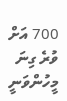700 އަށް ވުރެ ގިނަ މީހުންވަނީ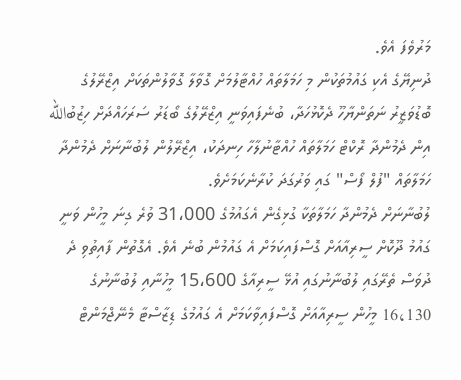މަރުވެފަ އެވެ.
ދުނިޔޭގެ އެކި ގައުމުތަކުން މި ހަމަލާތައް ހުއްޓާލުމަށް ގޮވާލާ ގޮވާލުންތަކަށް އިޒްރޭލުގެ ބޮޑުވަޒީރު ނަތަންޔާހޫ ދެކޮޅުހަދާ، ބުނެފައިވަނީ އިޒްރޭލުގެ ބޯޑަރު ސަރަހައްދަށް ހިޒުބުالله އިން ދެމުންދާ ރޮކްޓް ހަމަލާތައް ހުއްޓާނުލާހާ ހިނދަކު، އިޒްރޭލުން ލުބުނާނަށް ދެމުންދާ ހަމަލާތައް "ފުލް ފޯސް" ގައި ވަރުގަދަ ކުރާނެކަމަށެވެ.
ލުބުނާނަށް ދެމުންދާ ހަމަލާތަކާ ގުޅިގެން އެގައުމުގެ 31،000 ވުރެ ގިނަ މީހުން ވަނީ ގައުމު ދޫކޮށް ސީރިއާއަށް ގޮސްފައިކަމަށް އެ ގައުމުން ބުނެ އެވެ. އެގޮތުން ފާއިތުވި ދެ ދުވަސް ތެރޭގައި ލުބުނާނުގައި އުޅޭ ސީރިއާގެ 15،600 މީހުނާއި ލުބުނާނުގެ 16،130 މީހުން ސީރިއާއަށް ގޮސްފައިވާކަމަށް އެ ގައުމުގެ ޑިޒާސްޓާ މެނޭޖްމަންޓް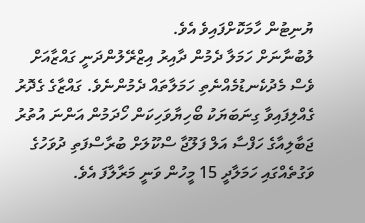ޔުނިޓުން ހާމަކޮށްފައިވެ އެވެ.
ލުބުނާނަށް ހަމަލާ ދެމުން ދާއިރު އިޒްރޭލުންދަނީ ގައްޒާއަށް ވެސް މެދުކެނޑުމެއްނެތި ހަމަލާތައް ދެމުންނެވެ. ގައްޒާގެ ގެދޮރު ގެއްލިފައިވާ ގިނަބަޔަކު ބޯހިޔާވަހިކަން ހޯދަމުން އަންނަ އުތުރު ޖަބާލިއާގެ ހަފްސާ އަލް ފަލޫޖާ ސްކޫލަށް ބުރާސްފަތި ދުވަހުގެ ވަގުތެއްގައި ހަމަލާދީ 15 މީހުން ވަނީ މަރާލާފަ އެވެ.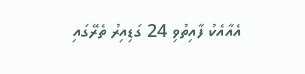އެއާއެކު ފާއިތުވި 24 ގަޑިއިރު ތެރޭގައި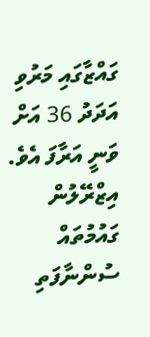ގައްޒާގައި މަރުވި އަދަދު 36 އަށް ވަނީ އަރާފަ އެވެ.
އިޒްރޭލުން ގައުމުތައް ސުންނާފަތި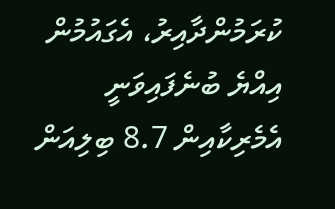ކުރަމުންދާއިރު، އެގައުމުން އިއްޔެ ބުނެފައިވަނީ އެމެރިކާއިން 8.7 ބިލިއަން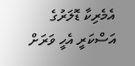އެމެރިކާ ޑޮލަރުގެ އަސްކަރީ އެހީ ވަރަށް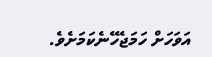އަވަހަށް ހަމަޖެހޭނެކަމަށެވެ.